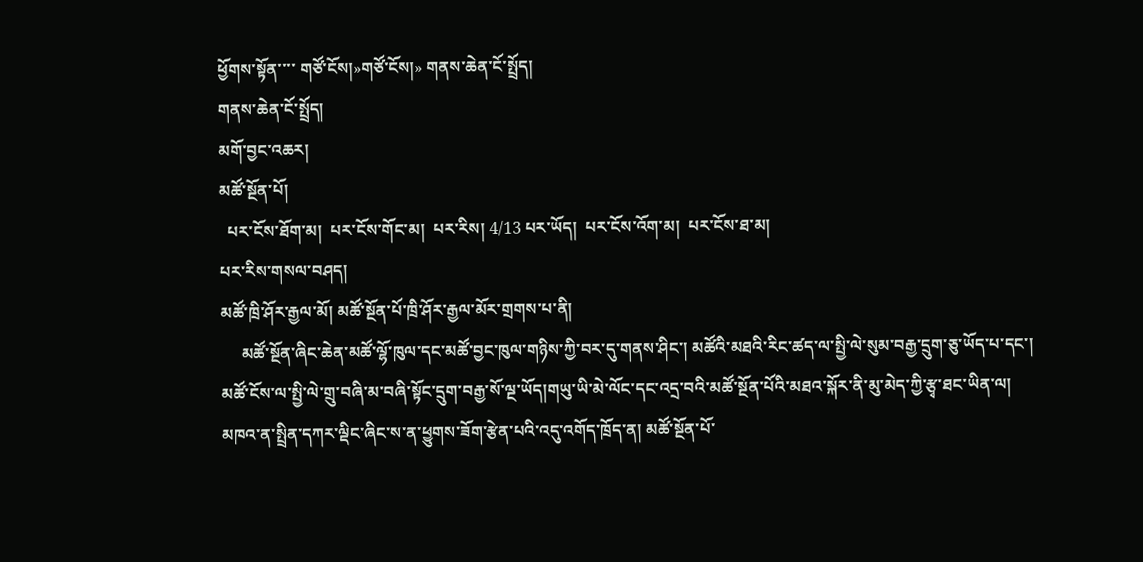ཕྱོགས་སྟོན་་་་ གཙོ་ངོས།»གཙོ་ངོས།» གནས་ཆེན་ངོ་སྤྲོད།
གནས་ཆེན་ངོ་སྤྲོད།
མགོ་བྱང་འཆར།
མཚོ་སྔོན་པོ།
  པར་ངོས་ཐོག་མ།  པར་ངོས་གོང་མ།  པར་རིས། 4/13 པར་ཡོད།  པར་ངོས་འོག་མ།  པར་ངོས་ཐ་མ།
པར་རིས་གསལ་བཤད།
མཚོ་ཁྲི་ཤོར་རྒྱལ་མོ། མཚོ་སྔོན་པོ་ཁྲི་ཤོར་རྒྱལ་མོར་གྲགས་པ་ནི།
     མཚོ་སྔོན་ཞིང་ཆེན་མཚོ་ལྷོ་ཁུལ་དང་མཚོ་བྱང་ཁུལ་གཉིས་ཀྱི་བར་དུ་གནས་ཤིང་། མཚོའི་མཐའི་རིང་ཚད་ལ་སྤྱི་ལེ་སུམ་བརྒྱ་དྲུག་ཅུ་ཡོད་པ་དང་། མཚོ་ངོས་ལ་སྤྱི་ལེ་གྲུ་བཞི་མ་བཞི་སྟོང་དྲུག་བརྒྱ་སོ་ལྔ་ཡོད།གཡུ་ཡི་མེ་ལོང་དང་འདྲ་བའི་མཚོ་སྔོན་པོའི་མཐའ་སྐོར་ནི་མུ་མེད་ཀྱི་རྩྭ་ཐང་ཡིན་ལ། མཁའ་ན་སྤྲིན་དཀར་ལྡིང་ཞིང་ས་ན་ཕྱུགས་ཟོག་རྩེན་པའི་འདུ་འགོད་ཁྲོད་ན། མཚོ་སྔོན་པོ་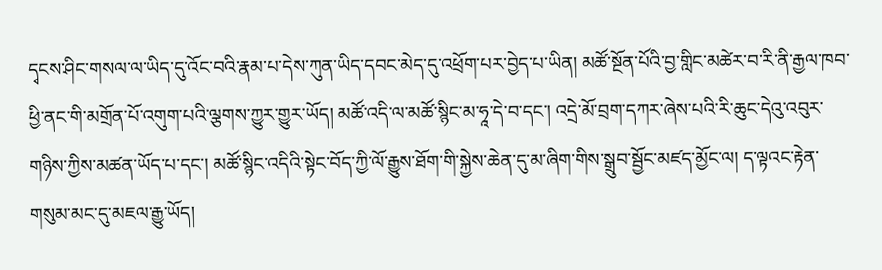དྭངས་ཤིང་གསལ་ལ་ཡིད་དུ་འོང་བའི་རྣམ་པ་དེས་ཀུན་ཡིད་དབང་མེད་དུ་འཕྲོག་པར་བྱེད་པ་ཡིན། མཚོ་སྔོན་པོའི་བྱ་གླིང་མཚེར་བ་རི་ནི་རྒྱལ་ཁབ་ཕྱི་ནང་གི་མགྲོན་པོ་འགུག་པའི་ལྕགས་ཀྱུར་གྱུར་ཡོད། མཚོ་འདི་ལ་མཚོ་སྙིང་མ་ཧཱ་དེ་བ་དང་། འདྲེ་མོ་བྲག་དཀར་ཞེས་པའི་རི་ཆུང་དེའུ་འབུར་གཉིས་ཀྱིས་མཚན་ཡོད་པ་དང་། མཚོ་སྙིང་འདིའི་སྟེང་བོད་ཀྱི་ལོ་རྒྱུས་ཐོག་གི་སྐྱེས་ཆེན་དུ་མ་ཞིག་གིས་སྒྲུབ་སྦྱོང་མཛད་མྱོང་ལ། ད་ལྟའང་རྟེན་གསུམ་མང་དུ་མཇལ་རྒྱུ་ཡོད།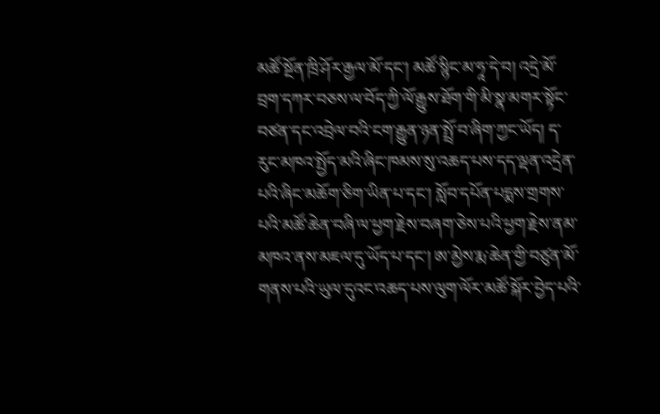མཚོ་སྔོན་ཁྲི་ཤོར་རྒྱལ་མོ་དང་། མཚོ་སྙིང་མ་ཧཱ་དེ་བ། འདྲེ་མོ་བྲག་དཀར་བཅས་ལ་བོད་ཀྱི་ལོ་རྒྱུས་ཐོག་གི་མི་སྣ་མགར་སྟོང་བཙན་དང་འབྲེལ་བའི་ངག་རྒྱུན་ཉན་སྤྲོ་བ་ཞིག་ཀྱང་ཡོད། ད་རུང་མཁའ་སྤྱོད་མའི་ཞིང་ཁམས་སུ་འཆད་པས་དད་ལྡན་འདྲེན་པའི་ཞིང་མཆོག་ཅིག་ཡིན་པ་དང་། སློབ་དཔོན་པདྨས་གྲགས་པའི་མཚོ་ཆེན་བཞི་ལ་ཕྱག་རྗེས་བཞག་ཅེས་པའི་ཕྱག་རྗེས་ནམ་མཁའ་ནས་མཇལ་དུ་ཡོད་པ་དང་། ཨ་མྱེས་རྨ་ཆེན་གྱི་བཙུན་མོ་གནས་པའི་ཡུལ་དུའང་འཆད་པས་ལུག་ལོར་མཚོ་སྐོར་བྱེད་པའི་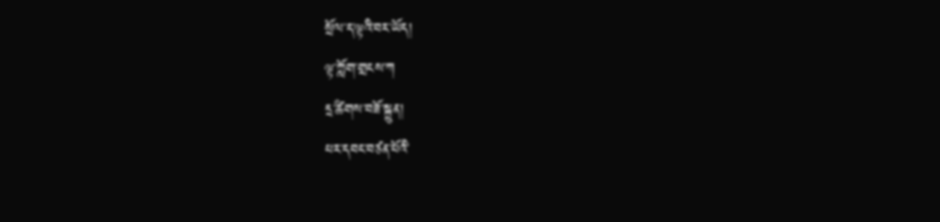སྲོལ་ད་ལྟའི་བར་ཡོད།
ལྟ་ཀློག་གྲངས་ཀ
དྲ་ཚིགས་བཟོ་སྐྲུན།
པར་དབང་བཙན་པོའི་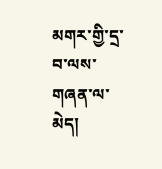མགར་གྱི་དྲ་བ་ལས་གཞན་ལ་མེད།